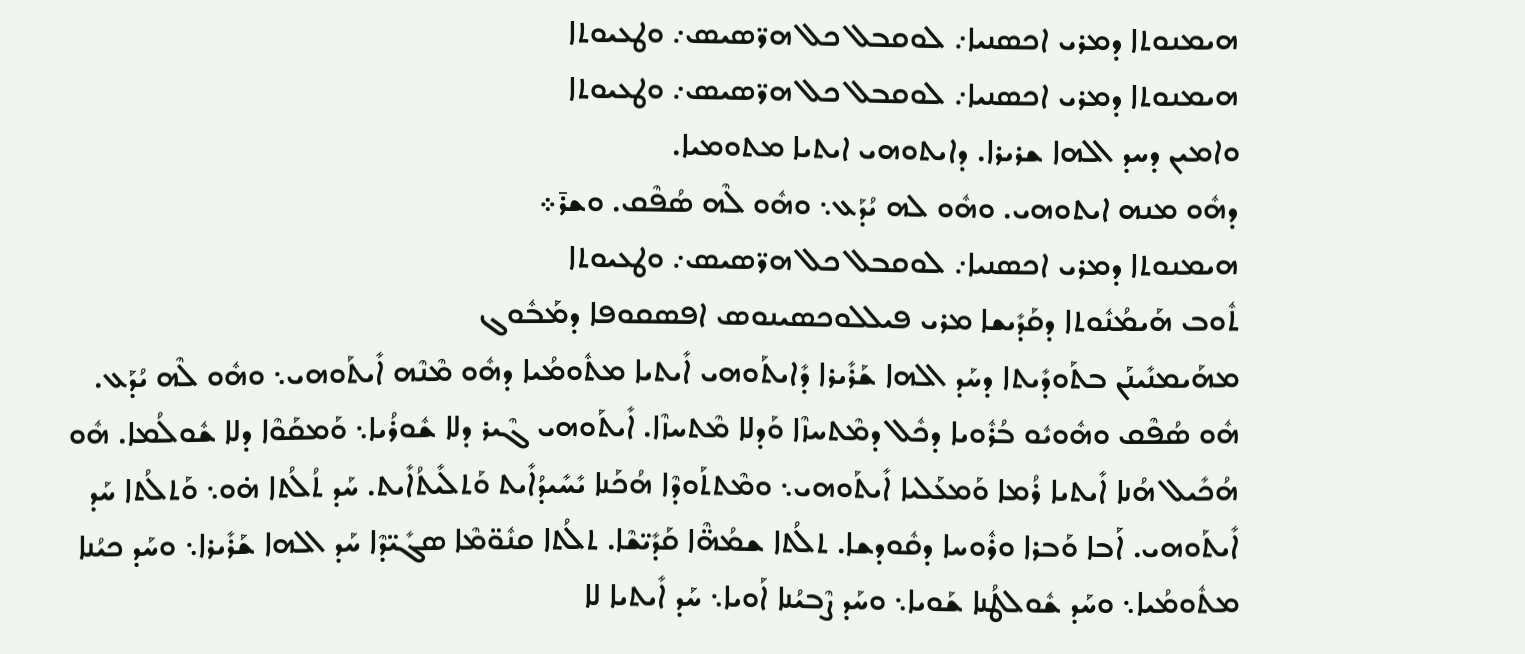ܗܝܡܢܘܬܐ ܕܡܪܝ ܐܟܣܢܝܐ܇ ܠܘܩܒܠ ܟܠ ܗܪ̈ܣܝܣ܇ ܘܛܥܝܘܬܐ
ܗܝܡܢܘܬܐ ܕܡܪܝ ܐܟܣܢܝܐ܇ ܠܘܩܒܠ ܟܠ ܗܪ̈ܣܝܣ܇ ܘܛܥܝܘܬܐ
ܘܐܡܝܢ ܕܚܕ ܐܠܗܐ ܫܪܝܪܐ. ܕܐܝܬܘܗܝ ܐܝܬܝܐ ܡܬܘܡܝܐ.
ܕܗܽܘ ܡܢܗ ܐܝܬܘܗܝ. ܘܗܽܘ ܠܗ ܝܳܕܰܥ܆ ܘܗܽܘ ܠܶܗ ܣܳܦܶܩ. ܘܫܪ̄܀
ܗܝܡܢܘܬܐ ܕܡܪܝ ܐܟܣܢܝܐ܇ ܠܘܩܒܠ ܟܠ ܗܪ̈ܣܝܣ܇ ܘܛܥܝܘܬܐ
ܬܽܘܒ ܗܰܝܡܳܢܽܘܬܐ ܕܩܰܕܺܝܫܐ ܡܪܝ ܦܝܠܠܘܟܣܝܢܘܣ ܐܦܣܩܘܦܐ ܕܡܰܒܽܘܓ
ܡܗܰܝܡܢܺܝܢܰܢ ܒܬܰܘܕܺܝܬܐ ܕܚܰܕ ܐܠܗܐ ܫܰܪܺܝܪܐ ܕܺܐܝܬܰܘܗܝ ܐܺܝܬܝܐ ܡܬܽܘܡܳܝܐ ܕܗܽܘ ܡܶܢܶܗ ܐܺܝܬܰܘܗܝ܆ ܘܗܽܘ ܠܶܗ ܝܳܕܰܥ. ܗܽܘ ܣܳܦܶܩ ܘܗܽܘܝܽܘ ܒܳܪܽܘܝܐ ܕܟܽܠ ܕܡܶܬܚܙܶܐ ܘܰܕܠܐ ܡܶܬܚܙܶܐ. ܐܺܝܬܰܘܗܝ ܓܶܝܪ ܕܠܐ ܫܽܘܪܳܝܐ܆ ܘܰܡܩܰܘܶܐ ܕܠܐ ܫܽܘܠܳܡܐ. ܗܽܘ ܗܳܟܺܝܠ ܗܳܢܐ ܐܺܝܬܝܐ ܪܳܡܐ ܘܰܡܥܰܠܝܐ ܐܺܝܬܰܘܗܝ܆ ܘܡܶܬܬܰܘܕܶܐ ܗܳܟܰܢܐ ܝܺܚܺܝܕܳܐܺܝܬ ܘܰܬܠܺܝܬܳܐܺܝܬ. ܚܰܕ ܬܳܠܳܬܐ ܗ̇ܘ܆ ܘܰܬܠܳܬܐ ܚܰܕ ܐܺܝܬܰܘܗܝ. ܐܰܒܐ ܘܰܒܪܐ ܘܪܽܘܚܐ ܕܩܽܘܕܫܐ. ܬܠܳܬܐ ܫܡܳܗ̈ܶܐ ܩܰܕܺܝ̈ܫܶܐ. ܬܠܳܬܐ ܩܢܽܘ̈ܡܶܐ ܣܓܺܝ̈ܕܶܐ ܚܰܕ ܐܠܗܐ ܫܰܪܺܝܪܐ܆ ܘܚܰܕ ܟܝܳܢܐ ܡܬܽܘܡܳܝܐ܆ ܘܚܰܕ ܫܽܘܠܛܳܢܐ ܫܰܘܝܐ܆ ܘܚܰܕ ܨܶܒܝܳܢܐ ܐܰܘܝܐ܆ ܚܰܕ ܐܺܝܬܝܐ ܠܐ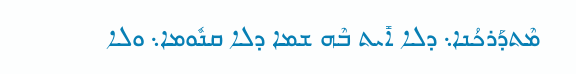ܡܶܬܕܰܪܟܳܢܐ܆ ܕܠܐ ܐܺܝܬ ܒܶܗ ܫܡܐ ܕܠܐ ܩܢܽܘܡܐ܆ ܘܠܐ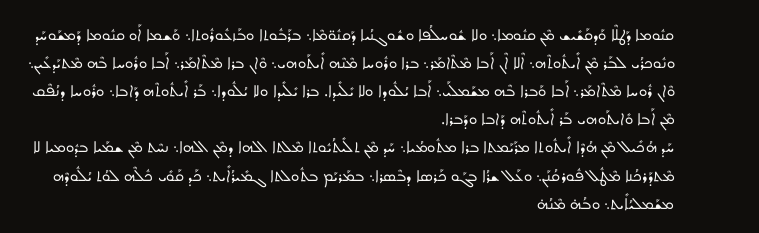ܩܢܽܘܡܐ ܕܰܛܠܶܐ ܘܰܕܩܰܫܺܝܫ ܡܶܢ ܩܢܽܘܡܐ܆ ܘܠܐ ܫܽܘܚܠܳܦܐ ܘܫܽܘܓܢܳܝܐ ܕܰܩܢܽܘ̈ܡܶܐ܆ ܒܪܰܒܽܘܬܐ ܘܒܰܙܥܽܘܪܽܘܬܐ܆ ܘܰܫܡܐ ܐܰܘ ܩܢܽܘܡܐ ܕܰܡܫܰܘܚܰܕ ܘܢܽܘܟܪܳܝ ܠܒܰܪ ܡܶܢ ܐܺܝܬܽܘܬܶܗ܆ ܐܶܠܐ ܐܶܢ ܐܰܒܐ ܡܶܬܶܐܡܰܪ܆ ܒܪܐ ܘܪܽܘܚܐ ܡܶܢܶܗ ܐܺܝܬܰܘܗܝ܆ ܘܶܐܢ ܒܪܐ ܡܶܬܶܐܡܰܪ܆ ܐܰܒܐ ܘܪܽܘܚܐ ܒܶܗ ܡܶܬܝܰܕܥܺܝܢ܆ ܘܶܐܢ ܪܽܘܚܐ ܡܶܬܶܐܡܰܪ܆ ܐܰܒܐ ܘܰܒܪܐ ܒܶܗ ܡܫܰܡܠܰܝ܆ ܐܰܒܐ ܝܳܠܽܘܕܐ ܘܠܐ ܝܺܠܺܝܕܐ. ܒܪܐ ܝܺܠܺܝܕܐ ܘܠܐ ܝܳܠܽܘܕܐ܆ ܒܰܪ ܐܺܝܬܽܘܬܶܗ ܕܰܐܒܐ܆ ܘܪܽܘܚܐ ܕܢܳܦܶܩ ܡܶܢ ܐܰܒܐ ܘܺܐܝܬܰܘܗܝ ܒܰܪ ܐܺܝܬܽܘܬܶܗ ܕܰܐܒܐ ܘܕܰܒܪܐ.
ܚܰܕ ܗܳܟܺܝܠ ܡܶܢ ܗܳܕܶܐ ܐܺܝܬܽܘܬܐ ܡܪܰܝܰܡܬܐ ܒܪܐ ܡܬܽܘܡܳܝܐ܆ ܚܰܕ ܡܶܢ ܬܠܺܝܬܳܝܽܘܬܐ ܡܶܠܬܐ ܐܠܗܐ ܕܡܶܢ ܐܠܗܐ܆ ܢܚܶܬ ܡܶܢ ܫܡܰܝܐ ܒܕܽܘܡܝܐ ܠܐ ܡܶܬܕܰܪܟܳܢܐ ܡܶܛܽܠ ܦܽܘܪܩܳܢܰܢ܆ ܘܥܰܠ ܫܪܳܐ ܒܓܰܘ ܟܰܪܣܐ ܕܒܶܣܪܐ܆ ܒܡܰܪܝܰܡ ܒܬܽܘܠܬܐ ܓܡܺܝܪܳܐܺܝܬ܆ ܟܰܕ ܩܰܘܺܝ ܟܽܠܶܗ ܠܘܳܬ ܝܳܠܽܘܕܶܗ ܡܫܰܡܠܝܳܐܺܝܬ܆ ܘܒܳܗ̇ ܡܶܢܳܗ̇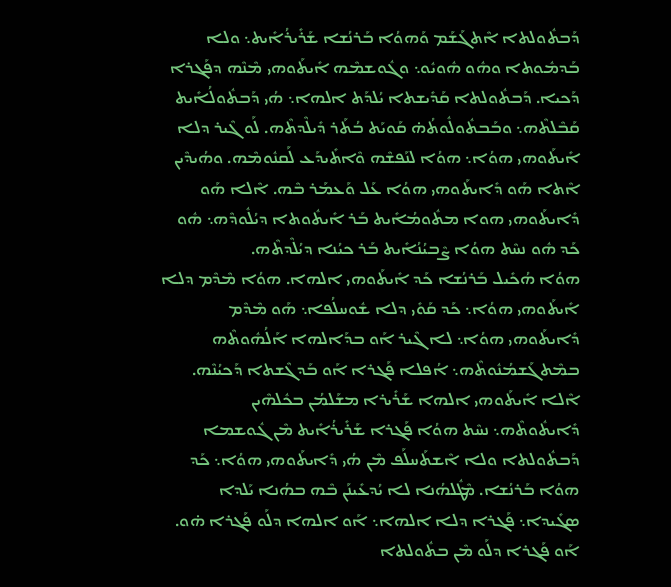ܕܰܒܬܽܘܠܬܐ ܐܶܬܓܰܫܰܡ ܘܰܗܘܳܐ ܒܰܪܢܳܫܐ ܫܰܪܺܝܪܳܐܺܝܬ܆ ܘܠܐ ܒܰܕܡܽܘܬܐ ܘܗܽܘ ܗܽܘܝܽܘ܆ ܘܓܽܘܫܡܶܗ ܐܺܝܬܰܘܗܝ ܡܶܢܶܗ ܕܦܰܓܪܐ ܕܰܟܝܐ. ܕܰܒܬܽܘܠܬܐ ܩܰܕܺܝܫܬܐ ܝܳܠܕܰܬ ܐܠܗܐ܆ ܗܳܝ ܕܰܒܬܽܘܠܳܐܺܝܬ ܩܰܒܶܠܬܶܗ܆ ܘܒܰܒܬܽܘܠܽܘܬܳܗ̇ ܩܰܘܝܰܬ ܒܳܬܰܪ ܕܺܝܠܶܕܬܶܗ. ܠܰܘ ܓܶܝܪ ܕܠܐ ܐܺܝܬܰܘܗܝ ܗܘܳܐ܆ ܗܘܳܐ ܠܢܰܦܫܶܗ ܘܶܐܬܺܝܕܰܥ ܠܰܩܢܽܘܡܶܗ. ܘܗܳܝܕܶܝܢ ܐܶܬܐ ܗܰܘ ܕܺܐܝܬܰܘܗܝ ܗܘܳܐ ܥܰܠ ܘܰܥܡܰܪ ܒܶܗ. ܐܶܠܐ ܗܰܘ ܕܺܐܝܬܰܘܗܝ ܗܘܐ ܡܬܽܘܡܳܐܺܝܬ ܒܰܪ ܐܺܝܬܽܘܬܐ ܕܝܳܠܽܘܕܶܗ܆ ܗܽܘ ܟܰܕ ܗܽܘ ܢܚܶܬ ܗܘܳܐ ܨܶܒܝܳܢܳܐܺܝܬ ܒܰܪ ܟܝܳܢܐ ܕܝܳܠܶܕܬܶܗ.
ܗܘܳܐ ܗܳܟܺܝܠ ܒܰܪܢܳܫܐ ܟܰܕ ܐܺܝܬܰܘܗܝ ܐܠܗܐ. ܗܘܳܐ ܡܶܕܶܡ ܕܠܐ ܐܺܝܬܰܘܗܝ ܗܘܳܐ܆ ܟܰܕ ܩܰܘܺܝ ܕܠܐ ܫܽܘܚܠܳܦܐ܆ ܗܰܘ ܡܶܕܶܡ ܕܺܐܝܬܰܘܗܝ ܗܘܳܐ܆ ܠܐ ܓܶܝܪ ܐܰܘ ܒܕܰܐܠܗܐ ܐܰܠܳܗܽܘܬܶܗ ܒܡܶܬܓܰܫܡܳܢܽܘܬܶܗ܆ ܐܳܦܠܐ ܦܰܓܪܐ ܐܰܘ ܒܰܕܓܶܫܬܐ ܕܰܟܝܳܢܶܗ. ܐܶܠܐ ܐܺܝܬܰܘܗܝ ܐܠܗܐ ܫܰܪܺܝܪܐ ܡܫܰܠܡܳܢ ܒܟܽܠܗܶܝܢ ܕܺܐܝܬܽܘܬܶܗ܆ ܢܚܶܬ ܗܘܳܐ ܦܰܓܪܐ ܫܰܪܺܝܪܳܐܺܝܬ ܡܶܢ ܓܽܘܫܡܐ ܕܰܒܬܽܘܠܬܐ ܘܠܐ ܐܶܫܬܰܚܠܰܦ ܡܶܢ ܗܳܝ ܕܺܐܝܬܰܘܗܝ ܗܘܳܐ܆ ܟܰܕ ܗܘܳܐ ܒܰܪܢܳܫܐ. ܡܶܛܽܠܗܳܢܐ ܠܐ ܝܳܕܥܺܝܢܰܢ ܒܶܗ ܒܗܳܢܐ ܝܰܠܕܐ ܣܓܺܝܕܐ܆ ܦܰܓܪܐ ܕܠܐ ܐܠܗܐ܆ ܐܰܘ ܐܠܗܐ ܕܠܰܘ ܦܰܓܪܐ ܗ̇ܘ. ܐܰܘ ܦܰܓܪܐ ܕܠܰܘ ܡܶܢ ܒܬܽܘܠܬܐ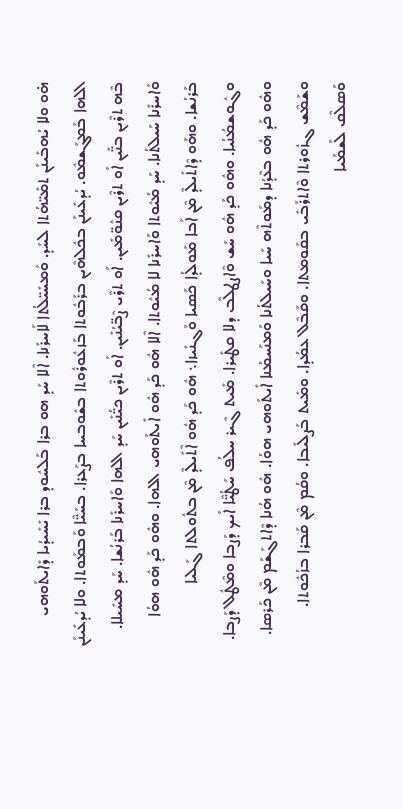ܗ̇ܘ ܘܠܐ ܝܳܗܒܺܝܢܰܢ ܬܡܺܝ̈ܗܳܬܐ ܠܚܰܕ. ܘܰܡܚܺܝ̈ܠܳܬܐ ܠܰܐܚܪܺܢܐ. ܐܶܠܐ ܚܰܕ ܗܘ ܒܪܐ ܒܰܠܚܽܘܕ ܒܪܐ ܝܺܚܺܝܕܳܝܐ ܕܺܐܝܬܰܘܗܝ ܐܠܗܐ ܒܰܡܓܰܫܡܽܘ. ܝܳܕܥܺܝܢܰܢ ܒܟܽܠܗܶܝܢ ܒܪܰܒܽܘܬܐ ܒܰܙܥܽܘܪܽܘܬܐ ܒܫܽܘܒܚܐ ܒܨܰܥܪܐ. ܒܚܰܝ̈ܶܐ ܘܰܒܡܰܘܬܐ. ܘܠܐ ܝܳܕܥܺܝܢܰܢ ܒܶܗ ܬܪܶܝܢ ܒܢ̈ܺܝܢ ܐܰܘ ܬܪܶܝܢ ܩܢܽܘ̈ܡܺܝܢ. ܐܰܘ ܬܪܶܝ ܨܶܒ̈ܝܳܢܺܝܢ. ܐܰܘ ܬܪܶܝܢ ܟܝ̈ܳܢܺܝܢ ܚܰܕ ܐܠܗܐ ܘܰܐܚܪܺܢܐ ܒܰܪܢܳܫܐ. ܚܰܕ ܡܚܺܝܠܐ. ܘܰܐܚܪܺܢܐ ܚܰܝܠܬܳܢܐ. ܚܰܕ ܡܳܝܽܘܬܐ ܘܰܐܚܪܺܢܐ ܠܐ ܡܳܝܽܘܬܐ. ܐܶܠܐ ܗܽܘ ܟܰܕ ܗܽܘ ܐܺܝܬܰܘܗܝ ܐܠܗܐ. ܘܗܽܘ ܟܰܕ ܗܽܘ ܗܘܳܐ ܒܰܪܢܳܫܐ. ܘܗܰܘ ܕܶܐܬܺܝܠܶܕ ܡܶܢ ܐܰܒܐ ܡܰܘܠܳܕܐ ܟܰܣܝܐ ܘܰܓܢܺܝܙܐ܆ ܗܽܘ ܟܰܕ ܗܽܘ ܐܶܬܺܝܠܶܕ ܡܶܢ ܒܬܽܘܠܬܐ ܓܰܠܝܐ ܘܓܽܘܫܡܳܢܳܝܐ. ܘܗܽܘ ܟܰܕ ܗܽܘ ܚܰܫ ܘܶܐܨܛܠܶܒ ܕܠܐ ܩܛܺܝܪܐ. ܡܺܝܬ ܓܶܝܪ ܚܠܳܦ ܚܰܛܳܝ̈ܶܐ ܐܰܝܟ ܕܰܨܒܐ ܘܡܶܛܽܠ ܕܰܨܒܐ. ܘܗܽܘ ܟܰܕ ܗܽܘ ܒܥܶܕܳܢܐ ܕܡܰܘܬܶܗ ܚܰܝܐ ܘܚܰܝܠܬܳܢܐ ܘܰܡܢܰܚܡܳܢܐ ܐܺܝܬܰܘܗܝ ܗܘܳܐ. ܗܽܘ ܗܳܢܐ ܕܶܐܬܓܰܫܰܡ ܡܶܢ ܟܰܪܣܐ. ܘܫܰܡܶܫ ܓܙܽܘܪܬܐ ܘܶܐܬܪܰܒܺܝ ܒܩܰܘܡܬܐ. ܘܩܰܒܶܠ ܥܡܳܕܐ. ܘܡܺܝܬ ܒܰܨܠܺܝܒܐ. ܘܩܳܡ ܡܶܢ ܩܰܒܪܐ ܒܙܳܟܽܘܬܐ. ܘܰܣܠܶܩ ܠܰܫܡܰܝܐ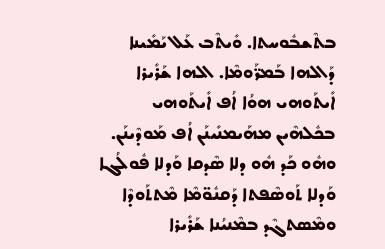ܒܬܶܫܒܽܘܚܬܐ. ܘܺܝܬܶܒ ܥܰܠ ܝܰܡܺܝܢܐ ܕܰܐܠܗܐ ܒܰܡܪ̈ܰܘܡܶܐ. ܐܠܗܐ ܫܰܪܺܝܪܐ ܐܺܝܬܰܘܗܝ ܗܘܳܐ ܐܳܦ ܐܺܝܬܰܘܗܝ ܒܟܽܠܗܶܝܢ ܡܗܰܝܡܢܺܝܢܰܢ ܐܳܦ ܡܰܘܕܶܝܢܰܢ. ܘܗܽܘ ܟܰܕ ܗܽܘ ܕܠܐ ܣܶܕܩܐ ܘܰܕܠܐ ܦܽܘܠܳܓܐ ܘܰܕܠܐ ܬܰܘܣܶܦܬܐ ܕܰܩܢܽܘ̈ܡܶܐ ܡܶܬܬܰܘܕܶܐ ܘܡܶܣܬܓܶܕ ܒܡܶܢܝܳܢܐ ܫܰܪܺܝܪܐ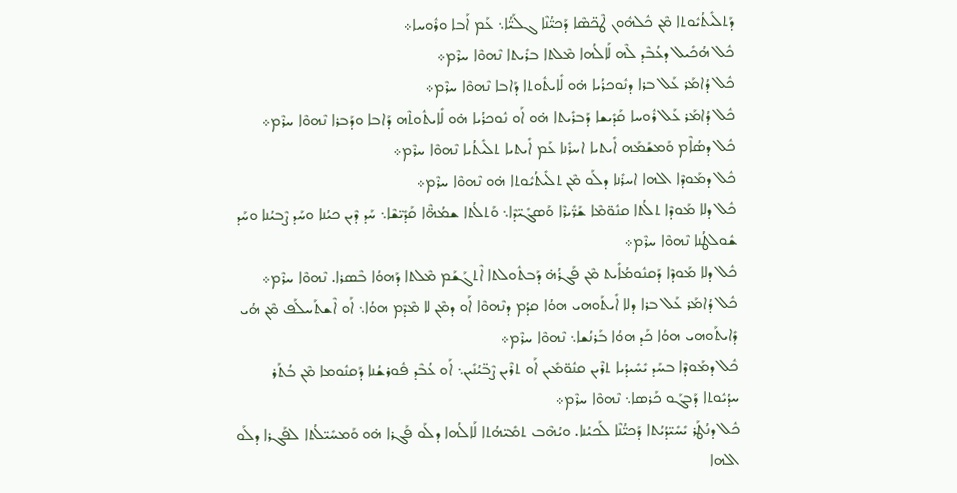ܕܰܬܠܺܝܬܳܝܽܘܬܐ ܡܶܢ ܟܽܠܗܽܘܢ ܛܶܟ̈ܣܶܐ ܕܰܟܝ̈ܳܢܶܐ ܓܠܰܝ̈ܳܐ܆ ܥܰܡ ܐܰܒܐ ܘܪܽܘܚܐ܀
ܟܽܠ ܗܳܟܺܝܠ ܕܥܳܒܶܕ ܠܶܗ ܠܰܐܠܳܗܐ ܡܶܠܬܐ ܒܪܺܝܬܐ ܢܶܗܘܶܐ ܚܪܶܡ܀
ܟܽܠ ܕܳܐܡܰܪ ܥܰܠ ܒܪܐ ܕܢܽܘܟܪܳܝܐ ܗ̇ܘ ܠܺܐܝܬܽܘܬܐ ܕܰܐܒܐ ܢܶܗܘܶܐ ܚܪܶܡ܀
ܟܽܠ ܕܳܐܡܰܪ ܥܰܠ ܪܽܘܚܐ ܩܰܕܺܝܫܐ ܕܰܒܪܺܝܬܐ ܗ̇ܘ ܐܰܘ ܢܽܘܟܪܳܝܐ ܗ̇ܘ ܠܺܐܝܬܽܘܬܶܗ ܕܰܐܒܐ ܘܕܰܒܪܐ ܢܶܗܘܶܐ ܚܪܶܡ܀
ܟܽܠ ܕܣܳܐܶܡ ܘܰܡܫܰܡܰܗ ܐܺܝܬܝܐ ܐܚܪܺܢܐ ܥܰܡ ܐܺܝܬܝܐ ܬܠܺܝܬܳܝܐ ܢܶܗܘܶܐ ܚܪܶܡ܀
ܟܽܠ ܕܡܰܘܕܶܐ ܐܠܗܐ ܐܚܪܺܢܐ ܕܠܰܘ ܡܶܢ ܬܠܺܝܬܳܝܽܘܬܐ ܗ̇ܘ ܢܶܗܘܶܐ ܚܪܶܡ܀
ܟܽܠ ܕܠܐ ܡܰܘܕܶܐ ܬܠܳܬܐ ܩܢܽܘ̈ܡܶܐ ܫܰܪ̈ܺܝܪܶܐ ܘܰܣܓܺܝ̈ܕܶܐ܆ ܘܰܬܠܳܬܐ ܫܡܳܗ̈ܶܐ ܩܰܕܺܝ̈ܫܶܐ܆ ܚܰܕ ܕܶܝܢ ܟܝܳܢܐ ܘܚܰܕ ܨܶܒܝܳܢܐ ܘܚܰܕ ܫܽܘܠܛܳܢܐ ܢܶܗܘܶܐ ܚܪܶܡ܀
ܟܽܠ ܕܠܐ ܡܰܘܕܶܐ ܕܰܩܢܽܘܡܳܐܺܝܬ ܡܶܢ ܦܰܓܪܳܗ̇ ܕܰܒܬܽܘܠܬܐ ܐܶܬܓܰܫܰܡ ܡܶܠܬܐ ܕܰܗܘܳܐ ܒܶܣܪܐ. ܢܶܗܘܶܐ ܚܪܶܡ܀
ܟܽܠ ܕܳܐܡܰܪ ܥܰܠ ܒܪܐ ܕܠܐ ܐܺܝܬܰܘܗܝ ܗܘܳܐ ܩܕܳܡ ܕܢܶܗܘܶܐ ܐܰܘ ܕܡܶܢ ܠܐ ܡܶܕܶܡ ܗܘܳܐ܆ ܐܰܘ ܐܶܫܬܰܚܠܰܦ ܡܶܢ ܗܳܝ ܕܺܐܝܬܰܘܗܝ ܗܘܳܐ ܟܰܕ ܗܘܳܐ ܒܰܪܢܳܫܐ܆ ܢܶܗܘܶܐ ܚܪܶܡ܀
ܟܽܠ ܕܡܰܘܕܶܐ ܒܚܰܕ ܝܺܚܺܝܕܳܝܐ ܬܪܶܝܢ ܩܢܽܘ̈ܡܺܝܢ ܐܰܘ ܬܪܶܝܢ ܨܶܒ̈ܝܳܢܺܝܢ܆ ܐܰܘ ܥܳܒܶܕ ܦܽܘܪܫܳܢܐ ܕܰܩܢܽܘܡܐ ܡܶܢ ܒܳܬܰܪ ܚܕܳܝܽܘܬܐ ܕܰܒܓܰܘ ܟܰܪܣܐ܆ ܢܶܗܘܶܐ ܚܪܶܡ܀
ܟܽܠ ܕܢܳܛܰܪ ܝܺܚܺܝ̈ܕܳܝܳܬܐ ܕܰܟܝ̈ܳܢܶܐ ܠܰܟܝܳܢܐ. ܘܝܳܗܶܒ ܬܡܺܝ̈ܗܳܬܐ ܠܰܐܠܳܗܐ ܕܠܰܘ ܦܰܓܪܐ ܗ̇ܘ ܘܰܡܚܺܝ̈ܠܳܬܐ ܠܦܰܓܪܐ ܕܠܰܘ ܐܠܗܐ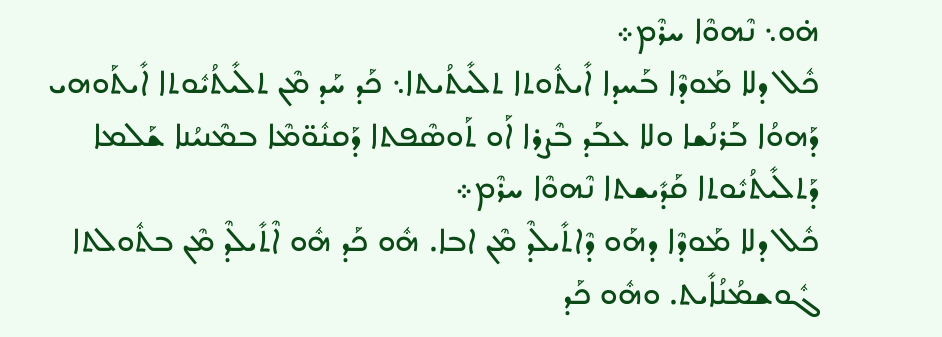ܗ̇ܘ܆ ܢܶܗܘܶܐ ܚܪܶܡ܀
ܟܽܠ ܕܠܐ ܡܰܘܕܶܐ ܒܰܚܕܐ ܐܺܝܬܽܘܬܐ ܬܠܺܝܬܳܝܬܐ܆ ܟܰܕ ܚܰܕ ܡܶܢ ܬܠܺܝܬܳܝܽܘܬܐ ܐܺܝܬܰܘܗܝ ܕܰܗܘܳܐ ܒܰܪܢܳܫܐ ܘܠܐ ܥܒܰܕ ܒܶܨܪܐ ܐܰܘ ܬܰܘܣܶܦܬܐ ܕܰܩܢܽܘ̈ܡܶܐ ܒܡܶܢܝܳܢܐ ܫܰܠܡܐ ܕܰܬܠܺܝܬܳܝܽܘܬܐ ܩܰܕܺܝܫܬܐ ܢܶܗܘܶܐ ܚܪܶܡ܀
ܟܽܠ ܕܠܐ ܡܰܘܕܶܐ ܕܗܰܘ ܕܶܐܬܺܝܠܶܕ ܡܶܢ ܐܒܐ. ܗܽܘ ܟܰܕ ܗܽܘ ܐܶܬܺܝܠܶܕ ܡܶܢ ܒܬܽܘܠܬܐ ܓܽܘܫܡܳܢܳܐܺܝܬ. ܘܗܽܘ ܟܰܕ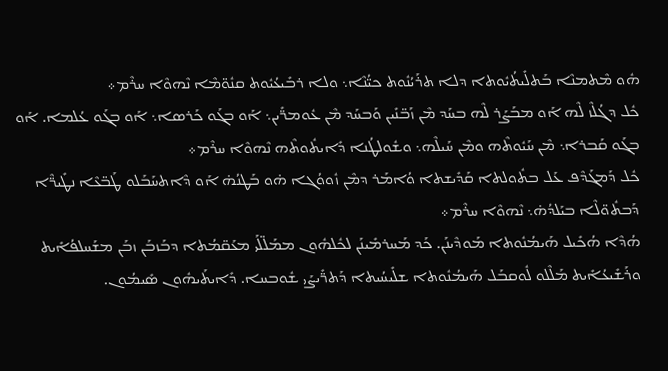ܗܽܘ ܡܶܬܡܢܶܐ ܒܰܬܠܺܝܬܳܝܽܘܬܐ ܕܠܐ ܬܪܰܝܳܢܽܘܬ ܟܝ̈ܳܢܶܐ܆ ܘܠܐ ܪܒܺܝܥܳܝܽܘܬ ܩܢܽܘ̈ܡܶܐ ܢܶܗܘܶܐ ܚܪܶܡ܀
ܟܽܠ ܕܓܳܠܶܙ ܠܶܗ ܐܰܘ ܡܒܰܨܰܪ ܠܶܗ ܒܚܰܕ ܡܶܢ ܙܰܒ̈ܢܺܝܢ ܘܰܒܚܰܕ ܡܶܢ ܥܽܘܡܪ̈ܺܝܢ܆ ܐܰܘ ܒܓܰܘ ܟܰܪܣܐ܆ ܐܰܘ ܒܓܰܘ ܥܳܠܡܐ. ܐܰܘ ܒܓܰܘ ܩܰܒܪܐ܆ ܡܶܢ ܚܰܝܽܘܬܶܗ ܘܡܶܢ ܚܰܝܠܶܗ܆ ܘܫܽܘܠܛܳܢܐ ܕܺܐܝܬܽܘܬܶܗ ܢܶܗܘܶܐ ܚܪܶܡ܀
ܟܽܠ ܕܰܡܓܰܕܶܦ ܥܰܠ ܒܬܽܘܠܬܐ ܩܰܕܺܝܫܬܐ ܘܳܐܡܰܪ ܕܡܶܢ ܙܽܘܘܳܓܐ ܗ̇ܘ ܒܰܛܢܳܗ̇ ܐܰܘ ܕܶܐܬܚܰܒܰܠܘ ܛܰܒ̈ܥܶܐ ܢܛܺܝܪ̈ܶܐ ܕܰܒܬܽܘ̈ܠܶܐ ܒܝܰܠܕܳܗ̇܆ ܢܶܗܘܶܐ ܚܪܶܡ܀
ܗܳܕܶܐ ܗܳܟܺܝܠ ܗܰܝܡܳܢܽܘܬܐ ܡܰܘܕܶܝܢܰܢ. ܟܰܕ ܡܰܚܪܡܺܝܢܰܢ ܠܟܽܠܗܽܘܢ ܡܡܰܠ̈ܠܰܝ ܡܥܰܩ̈ܡܳܬܐ ܕܒܰܙܒܰܢ ܙܒܰܢ ܡܫܰܚܠܦܳܐܺܝܬ ܘܪܰܫܺܝܥܳܐܺܝܬ ܡܰܠܶܠܘ ܠܽܘܩܒܰܠ ܗܰܝܡܳܢܽܘܬܐ ܫܠܺܝܚܳܝܬܐ ܕܰܬܪ̈ܺܝܨܰܝ ܫܽܘܒܚܐ. ܕܺܐܝܬܰܝܗܽܘܢ ܣܺܝܡܳܘܢ.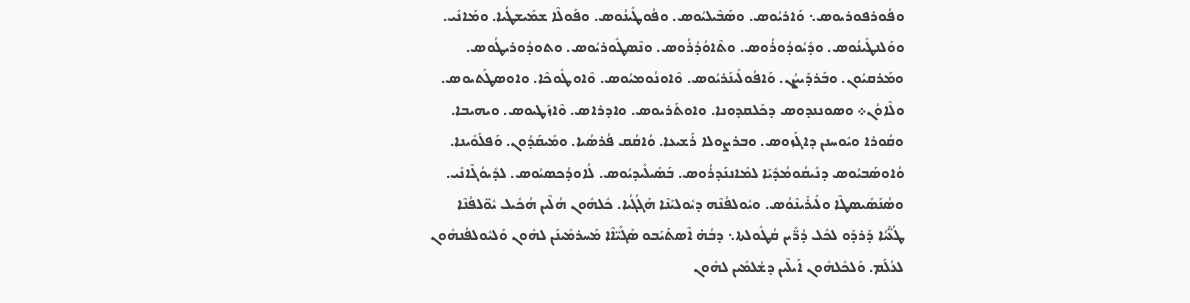ܘܦܳܘܪܦܘܪܝܘܣ܆ ܘܰܐܪܝܳܘܣ. ܘܣܰܒܶܝܠܝܳܘܣ. ܘܦܳܘܛܺܝܢܳܘܣ. ܘܦܰܘܠܶܐ ܫܡܺܝܫܛܳܝܐ. ܘܡܰܐܢܺܝ. ܘܘܰܠܢܛܺܝܢܳܘܣ. ܘܕܺܝܳܘܕܳܘܪܳܘܣ. ܘܬܶܐܘܳܕܳܪܳܘܣ. ܘܢܶܣܛܽܘܪܝܳܘܣ. ܘܬܘܕܳܘܪܝܛܳܘܣ. ܘܡܰܪܩܝܳܘܢ. ܘܒܰܪܕܰܝܨܳܢ. ܘܰܐܦܳܘܠܺܝܢܰܪܝܳܘܣ. ܘܶܐܘܢܳܘܡܝܳܘܣ. ܘܶܐܘܛܽܘܟܶܐ. ܘܐܘܣܛܰܬܝܘܣ. ܘܠܶܐܘܳܢ܀ ܘܣܘܢܢܕܘܣ ܕܟܰܠܩܕܘܢܐ. ܘܐܘܬܰܪܝܘܣ. ܘܐܕܪܐܣ. ܘܶܐܙܰܛܝܘܣ. ܘܝܗܝܒܐ. ܘܩܳܘܪܐ ܘܝܽܘܚܢܢ ܕܐܓܰܙܘܣ. ܘܒܪܨܘܠܐ ܪܰܫܝܥܐ. ܘܳܐܩܳܩ ܦܳܪܣܳܝܐ. ܘܡܺܝܩܰܕܳܘܢ. ܘܰܦܠܰܘܺܝܢܐ. ܘܳܐܘܣܰܒܝܳܘܣ ܕܢܺܝܩܳܘܡܳܕܺܝܰܐ ܠܡܺܐܢܢܰܕܪܳܘܣ. ܒܰܣܺܝܠܺܝܕܝܳܘܣ. ܠܳܐܘܕܳܟܣܝܳܘܣ. ܠܕܺܝܘܳܓܶܐܢܺܝ. ܘܣܳܢܰܣܺܝܣܛܶܐ ܘܠܺܝܪܺܝܢܶܘܳܣ. ܘܝܽܘܠܦܳܢܶܗ ܕܝܽܘܠܝܰܢܶܐ ܗܰܓܳܓܳܝܐ. ܟܽܠܗܽܘܢ ܗܳܠܶܝܢ ܗܳܟܺܝܠ ܝܽܘ̈ܠܦܳܢܶܐ ܛܳܥ̈ܰܝܳܐ ܕܰܪܕܰܘ ܠܟܽܠ ܕܳܪ̈ܺܝܢ ܩܳܛܽܘܠܬܐ܆ ܕܒܳܗ̇ ܐܶܣܬܰܝܰܒܘ ܣܰܓܺܝ̈ܐܶܐ ܡܰܚܪܡܺܝܢܰܢ ܠܗܽܘܢ ܘܰܠܝܽܘܠܦܳܢܗܽܘܢ ܠܥܳܠܰܡ. ܘܰܠܟܽܠܗܽܘܢ ܐܰܝܠܶܝܢ ܕܫܳܠܡܺܝܢ ܠܗܽܘܢ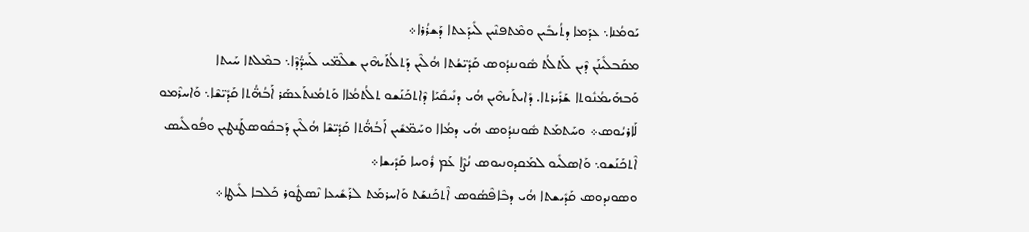ܝܰܘܡܳܢܐ܆ ܥܕܰܡܐ ܕܬܳܝܒܺܝܢ ܘܡܶܬܦܢܶܝܢ ܠܺܝܕܰܥܬܐ ܕܰܫܪܳܪܐ܀
ܡܩܰܒܠܺܝܢܰܢ ܕܶܝܢ ܠܰܬܠܳܬ ܣܽܘܢܢܕܳܘܣ ܩܰܕܺܝ̈ܫܳܬܐ ܗܳܠܶܝܢ ܕܰܬܠܳܬܰܝܗܶܝܢ ܫܠܶܡ̈ܝ ܠܰܚܕ̈ܳܕܶܐ܆ ܒܡܶܠܬܐ ܚܰܝܬܐ ܘܰܒܗܰܝܡܳܢܽܘܬܐ ܫܰܪܺܝܪܬܐ. ܕܺܐܝܬܰܝܗܶܝܢ ܗܳܝ ܕܢܺܝܩܺܝܰܐ ܕܶܐܬܟܰܢܰܫܘ ܬܠܳܬܡܳܐܐ ܘܰܬܡܳܢܬܰܥܣܰܪ ܐܰܒܳܗ̈ܳܬܐ ܩܰܕܺܝ̈ܫܶܐ܆ ܘܰܐܚܪܶܡܘ ܠܰܐܪܝܳܘܣ܀ ܘܚܰܬܡܰܬ ܣܽܘܢܢܕܳܘܣ ܗܳܝ ܕܡܳܐܐ ܘܚܰܡ̈ܫܺܝܢ ܐܰܒܳܗ̈ܳܬܐ ܩܰܕܺܝ̈ܫܶܐ ܗܳܠܶܝܢ ܕܰܒܩܽܘܣܛܰܢܛܝܢ ܘܦܳܘܠܺܝܣ ܐܶܬܟܰܢܰܫܘ܆ ܘܰܐܣܠܺܝܘ ܠܡܰܩܕܘܢܝܘܣ ܢܳܨܶܐ ܥܰܡ ܪܽܘܚܐ ܩܰܕܺܝܫܐ܀
ܘܣܘܢܕܘܣ ܩܰܕܺܝܫܬܐ ܗܳܝ ܕܒܶܐܦܶܣܳܘܣ ܐܶܬܟܰܢܫܰܬ ܘܰܐܚܪܡܰܬ ܠܪܰܫܺܝܥܐ ܢܶܣܛܽܘܪ ܟܰܠܒܐ ܠܺܝܛܐ܀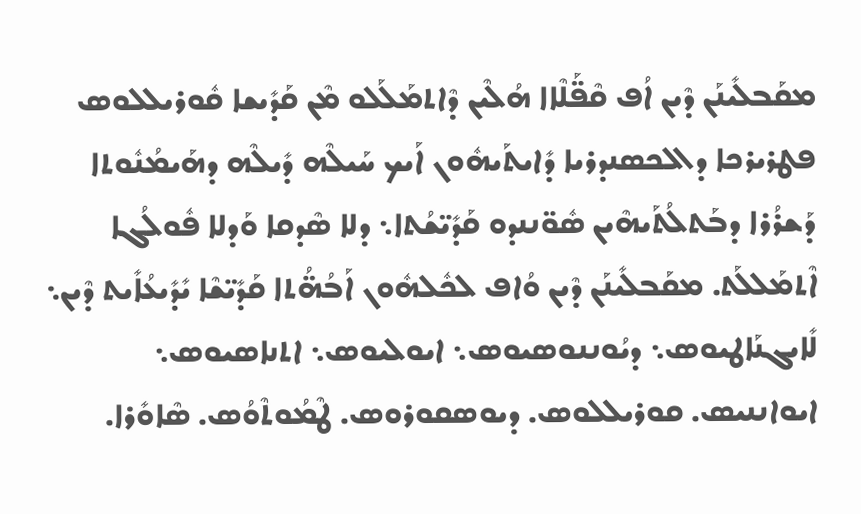ܡܩܰܒܠܺܝܢܰܢ ܕܶܝܢ ܐܳܦ ܩܶܦ̈ܰܠܶܐܐ ܗܳܠܶܝܢ ܕܶܐܬܡܰܠܰܠܘ ܡܶܢ ܩܰܕܺܝܫܐ ܩܽܘܪܝܠܠܘܣ ܦܛܪܝܪܟܐ ܕܐܠܟܣܢܕܪܝܐ ܕܺܐܝܬܰܝܗܽܘܢ ܐܰܝܟ ܚܰܝܠܶܗ ܕܺܝܠܶܗ ܕܗܰܝܡܳܢܽܘܬܐ ܕܰܫܪܳܪܐ ܕܒܰܬܠܳܬܰܝܗܶܝܢ ܣܽܘ̈ܢܢܕܘ ܩܰܕܺܝ̈ܫܳܬܐ܆ ܕܠܐ ܣܶܕܩܐ ܘܰܕܠܐ ܦܽܘܠܳܓܐ ܐܶܬܡܰܠܠܰܬ. ܡܩܰܒܠܺܝܢܰܢ ܕܶܝܢ ܘܳܐܦ ܠܟܽܠܗܽܘܢ ܐܰܒܳܗ̈ܳܬܐ ܩܰܕܺܝ̈ܫܶܐ ܝܺܕܺܝܥܳܐܺܝܬ ܕܶܝܢ܆ ܠܺܐܝܓܢܰܐܛܝܘܣ܆ ܕܝܳܘܢܢܘܣܝܘܣ܆ ܐܝܘܠܝܘܣ܆ ܐܬܢܐܣܝܘܣ܆ ܐܝܘܐܢܢܝܣ. ܩܘܪܝܠܠܘܣ. ܕܝܘܣܩܘܪܘܣ. ܛܶܡܳܘܬܶܘܳܣ. ܣܶܐܘܺܪܐ.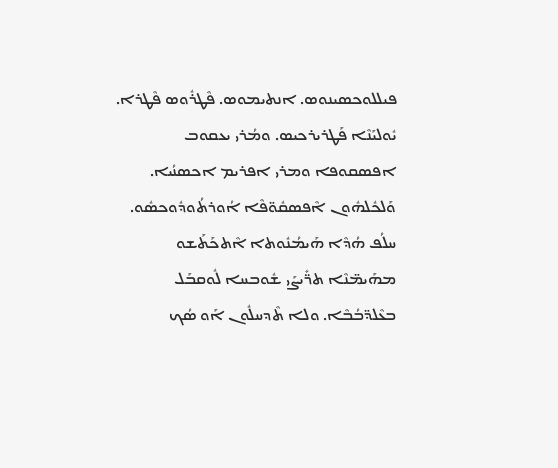ܦܝܠܠܘܟܣܝܢܘܣ. ܐܢܬܝܡܘܣ. ܦܶܛܪܽܘܣ ܦܶܛܪܐ. ܝܽܘܠܝܰܢܶܐ ܦܰܛܪܝܪܟܝܣ. ܘܡܳܪܝ ܝܥܩܘܒ ܐܦܣܩܘܦܐ ܘܡܪܝ ܐܦܪܝܡ ܐܟܣܢܳܝܐ. ܘܰܠܟܽܠܗܽܘܢ ܐܶܦܣܩܽܘ̈ܦܶܐ ܐܳܘܪܬܳܘܕܽܘܟܣܽܘ. ܚܠܳܦ ܗܳܕܶܐ ܗܰܝܡܳܢܽܘܬܐ ܐܶܬܟܰܬܰܫܘ ܡܗܰܝܡ̈ܢܶܐ ܬܪ̈ܺܝܨܰܝ ܫܽܘܒܚܐ ܠܽܘܩܒܰܠ ܒܥܶܠܕ̈ܒܳܒܶܐ. ܘܠܐ ܬܶܕܚܠܽܘܢ ܐܰܘ ܣܳܟ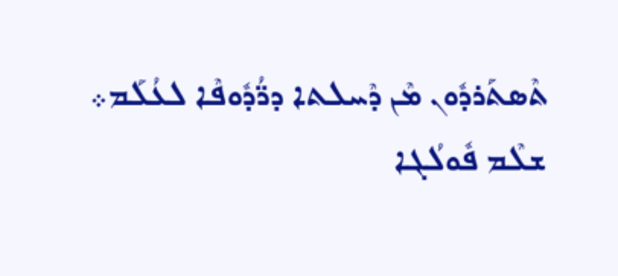ܬܶܣܬܰܪܕܽܘܢ ܡܶܢ ܕܶܚܠܬܐ ܕܪ̈ܳܕܽܘܦܶܐ ܠܥܳܠܰܡ܀
ܫܠܶܡ ܦܽܘܠܳܓܐ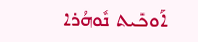ܐܰܘܟܺܝܬ ܢܽܘܗܳܪܐ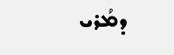ܕܡܳܪܝ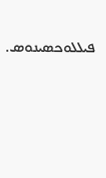ܦܝܠܠܘܟܣܝܢܘܣ.